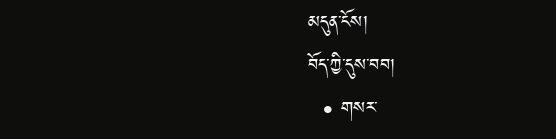མདུན་ངོས།
བོད་ཀྱི་དུས་བབ།
  • གསར་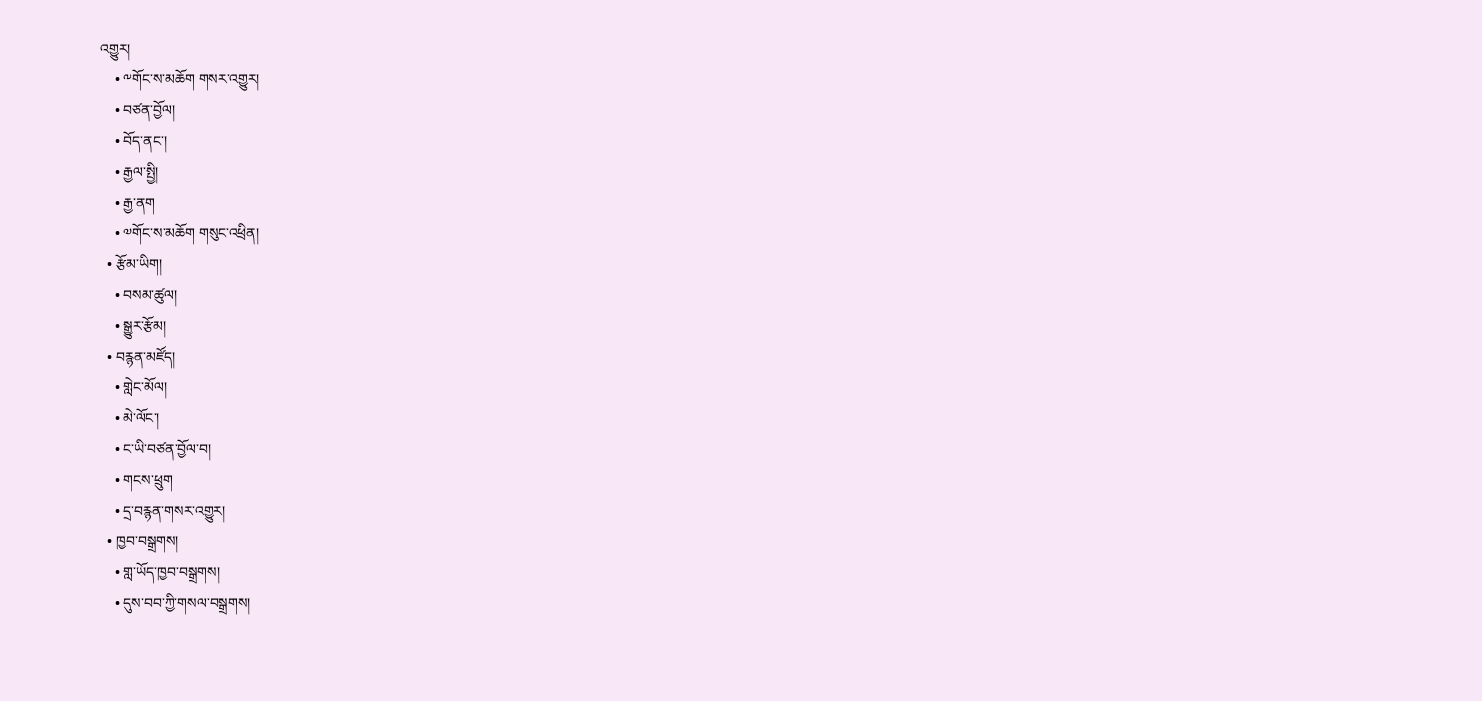འགྱུར།
    • ༸གོང་ས་མཆོག གསར་འགྱུར།
    • བཙན་བྱོལ།
    • བོད་ནང་།
    • རྒྱལ་སྤྱི།
    • རྒྱ་ནག
    • ༧གོང་ས་མཆོག གསུང་འཕྲིན།
  • རྩོམ་ཡིག།
    • བསམ་ཚུལ།
    • སྒྱུར་རྩོམ།
  • བརྙན་མཛོད།
    • གླེང་མོལ།
    • མེ་ལོང་།
    • ང་ཡི་བཙན་བྱོལ་བ།
    • གངས་ཕྲུག
    • དྲ་བརྙན་གསར་འགྱུར།
  • ཁྱབ་བསྒྲགས།
    • གླ་ཡོད་ཁྱབ་བསྒྲགས།
    • དུས་བབ་ཀྱི་གསལ་བསྒྲགས།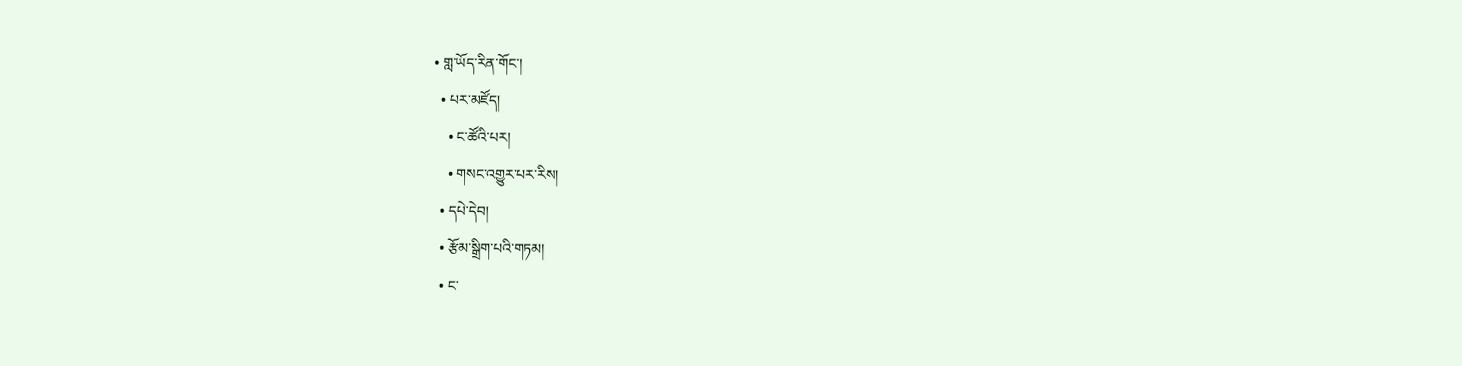• གླ་ཡོད་རིན་གོང་།
  • པར་མཛོད།
    • ང་ཚོའི་པར།
    • གསང་འགྱུར་པར་རིས།
  • དཔེ་དེབ།
  • རྩོམ་སྒྲིག་པའི་གཏམ།
  • ང་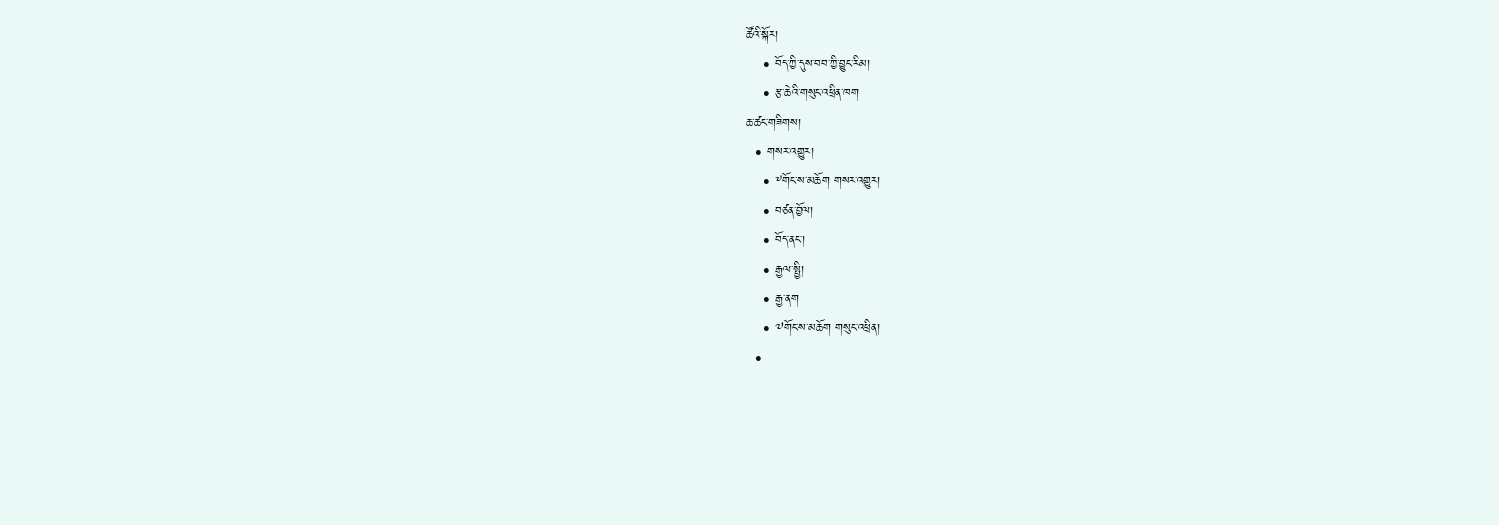ཚོའི་སྐོར།
    • བོད་ཀྱི་དུས་བབ་ཀྱི་བྱུང་རིམ།
    • རྩ་ཆེའི་གསུང་འཕྲིན་ཁག
ཆ་ཚང་གཟིགས།
  • གསར་འགྱུར།
    • ༸གོང་ས་མཆོག གསར་འགྱུར།
    • བཙན་བྱོལ།
    • བོད་ནང་།
    • རྒྱལ་སྤྱི།
    • རྒྱ་ནག
    • ༧གོང་ས་མཆོག གསུང་འཕྲིན།
  •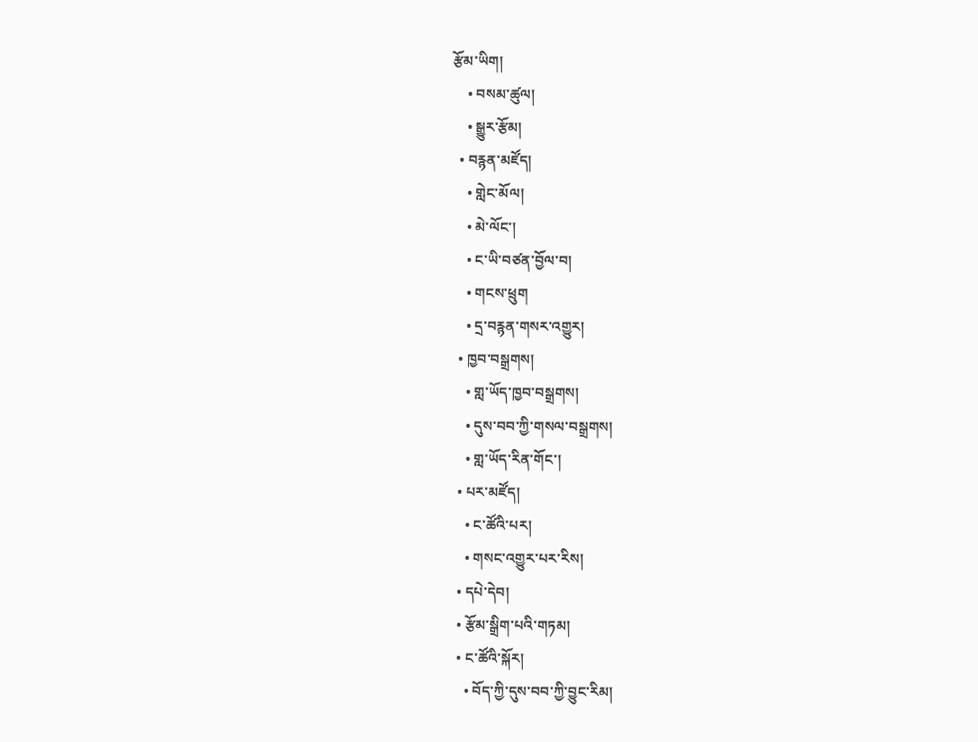རྩོམ་ཡིག།
    • བསམ་ཚུལ།
    • སྒྱུར་རྩོམ།
  • བརྙན་མཛོད།
    • གླེང་མོལ།
    • མེ་ལོང་།
    • ང་ཡི་བཙན་བྱོལ་བ།
    • གངས་ཕྲུག
    • དྲ་བརྙན་གསར་འགྱུར།
  • ཁྱབ་བསྒྲགས།
    • གླ་ཡོད་ཁྱབ་བསྒྲགས།
    • དུས་བབ་ཀྱི་གསལ་བསྒྲགས།
    • གླ་ཡོད་རིན་གོང་།
  • པར་མཛོད།
    • ང་ཚོའི་པར།
    • གསང་འགྱུར་པར་རིས།
  • དཔེ་དེབ།
  • རྩོམ་སྒྲིག་པའི་གཏམ།
  • ང་ཚོའི་སྐོར།
    • བོད་ཀྱི་དུས་བབ་ཀྱི་བྱུང་རིམ།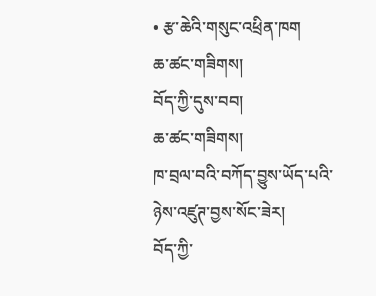• རྩ་ཆེའི་གསུང་འཕྲིན་ཁག
ཆ་ཚང་གཟིགས།
བོད་ཀྱི་དུས་བབ།
ཆ་ཚང་གཟིགས།
ཁ་བྲལ་བའི་བཀོད་བྱུས་ཡོད་པའི་ཉེས་འཛུཊ་བྱས་སོང་ཟེར།
བོད་ཀྱི་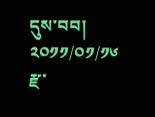དུས་བབ།
༢༠༡༡/༠༡/༡༦
རྫ་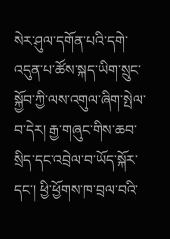སེར་ཤུལ་དགོན་པའི་དགེ་འདུན་པ་ཚོས་སྐད་ཡིག་སྲུང་སྐྱོབ་ཀྱི་ལས་འགུལ་ཞིག་སྤེལ་བ་དེར། རྒྱ་གཞུང་གིས་ཆབ་སྲིད་དང་འབྲེལ་བ་ཡོད་སྐོར་དང་། ཕྱི་ཕྱོགས་ཁ་བྲལ་བའི་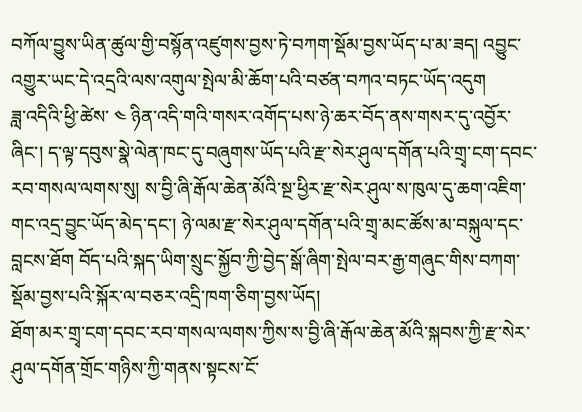བཀོལ་བྱུས་ཡིན་ཚུལ་གྱི་བསྙོན་འཛུགས་བྱས་ཏེ་བཀག་སྡོམ་བྱས་ཡོད་པ་མ་ཟད། འབྱུང་འགྱུར་ཡང་དེ་འདྲའི་ལས་འགུལ་སྤེལ་མི་ཆོག་པའི་བཙན་བཀའ་བཏང་ཡོད་འདུག
ཟླ་འདིའི་ཕྱི་ཚེས་ ༤ ཉིན་འདི་གའི་གསར་འགོད་པས་ཉེ་ཆར་བོད་ནས་གསར་དུ་འབྱོར་ཞིང་། ད་ལྟ་དབུས་སྣེ་ལེན་ཁང་དུ་བཞུགས་ཡོད་པའི་རྫ་སེར་ཤུལ་དགོན་པའི་གྲྭ་ངག་དབང་རབ་གསལ་ལགས་སུ། ས་བྱི་ཞི་རྒོལ་ཆེན་མོའི་སྔ་ཕྱིར་རྫ་སེར་ཤུལ་ས་ཁུལ་དུ་ཆག་འཇིག་གང་འདྲ་བྱུང་ཡོད་མེད་དང་། ཉེ་ལམ་རྫ་སེར་ཤུལ་དགོན་པའི་གྲྭ་མང་ཚོས་མ་བསྐུལ་དང་བླངས་ཐོག བོད་པའི་སྐད་ཡིག་སྲུང་སྐྱོབ་ཀྱི་བྱེད་སྒོ་ཞིག་སྤེལ་བར་རྒྱ་གཞུང་གིས་བཀག་སྡོམ་བྱས་པའི་སྐོར་ལ་བཅར་འདྲི་ཁག་ཅིག་བྱས་ཡོད།
ཐོག་མར་གྲྭ་ངག་དབང་རབ་གསལ་ལགས་ཀྱིས་ས་བྱི་ཞི་རྒོལ་ཆེན་མོའི་སྐབས་ཀྱི་རྫ་སེར་ཤུལ་དགོན་གྲོང་གཉིས་ཀྱི་གནས་སྟངས་ངོ་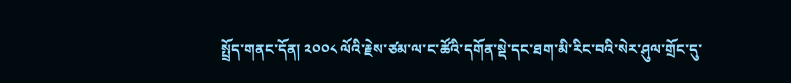སྤྲོད་གནང་དོན། ༢༠༠༨ ལོའི་རྗེས་ཙམ་ལ་ང་ཚོའི་དགོན་སྡེ་དང་ཐག་མི་རིང་བའི་སེར་ཤུལ་གྲོང་དུ་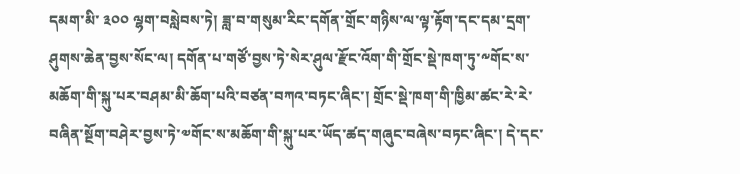དམག་མི་ ༣༠༠ ལྷག་བསླེབས་ཏེ། ཟླ་བ་གསུམ་རིང་དགོན་གྲོང་གཉིས་ལ་ལྟ་རྟོག་དང་དམ་དྲག་ཤུགས་ཆེན་བྱས་སོང་ལ། དགོན་པ་གཙོ་བྱས་ཏེ་སེར་ཤུལ་རྫོང་འོག་གི་གྲོང་སྡེ་ཁག་ཏུ་༸གོང་ས་མཆོག་གི་སྐུ་པར་བཤམ་མི་ཆོག་པའི་བཙན་བཀའ་བཏང་ཞིང་། གྲོང་སྡེ་ཁག་གི་ཁྱིམ་ཚང་རེ་རེ་བཞིན་སྔོག་བཤེར་བྱས་ཏེ་༧གོང་ས་མཆོག་གི་སྐུ་པར་ཡོད་ཚད་གཞུང་བཞེས་བཏང་ཞིང་། དེ་དང་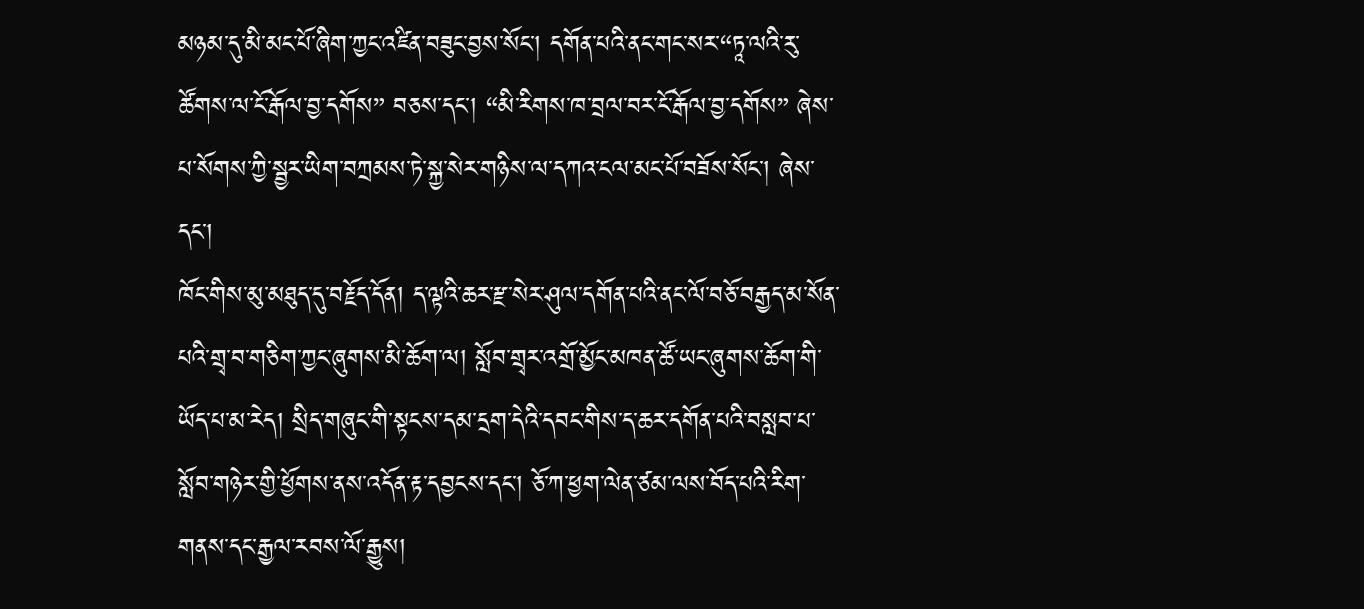མཉམ་དུ་མི་མང་པོ་ཞིག་ཀྱང་འཛིན་བཟུང་བྱས་སོང་། དགོན་པའི་ནང་གང་སར་“ཏཱ་ལའི་རུ་ཚོགས་ལ་ངོ་རྒོལ་བྱ་དགོས” བཅས་དང་། “མི་རིགས་ཁ་བྲལ་བར་ངོ་རྒོལ་བྱ་དགོས” ཞེས་པ་སོགས་ཀྱི་སྦྱར་ཡིག་བཀྲམས་ཏེ་སྐྱ་སེར་གཉིས་ལ་དཀའ་ངལ་མང་པོ་བཟོས་སོང་། ཞེས་དང་།
ཁོང་གིས་མུ་མཐུད་དུ་བརྗོད་དོན། ད་ལྟའི་ཆར་རྫ་སེར་ཤུལ་དགོན་པའི་ནང་ལོ་བཅོ་བརྒྱད་མ་སོན་པའི་གྲྭ་བ་གཅིག་ཀྱང་ཞུགས་མི་ཆོག་ལ། སློབ་གྲྭར་འགྲོ་མྱོང་མཁན་ཚོ་ཡང་ཞུགས་ཆོག་གི་ཡོད་པ་མ་རེད། སྲིད་གཞུང་གི་སྟངས་དམ་དྲག་དེའི་དབང་གིས་ད་ཆར་དགོན་པའི་བསླབ་པ་སློབ་གཉེར་གྱི་ཕྱོགས་ནས་འདོན་རྟ་དབྱངས་དང་། ཅོ་ཀ་ཕྱག་ལེན་ཙམ་ལས་བོད་པའི་རིག་གནས་དང་རྒྱལ་རབས་ལོ་རྒྱུས།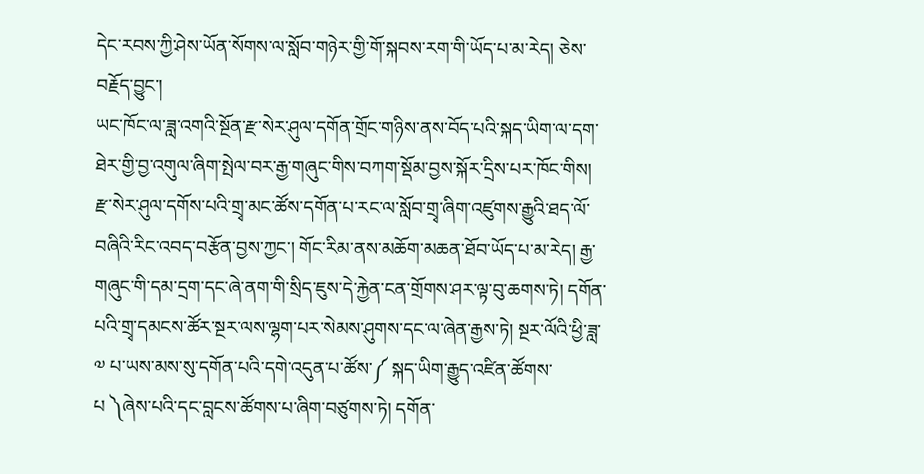དེང་རབས་ཀྱི་ཤེས་ཡོན་སོགས་ལ་སློབ་གཉེར་གྱི་གོ་སྐབས་རག་གི་ཡོད་པ་མ་རེད། ཅེས་བརྗོད་བྱུང་།
ཡང་ཁོང་ལ་ཟླ་འགའི་སྔོན་རྫ་སེར་ཤུལ་དགོན་གྲོང་གཉིས་ནས་བོད་པའི་སྐད་ཡིག་ལ་དག་ཐེར་གྱི་བྱ་འགུལ་ཞིག་སྤེལ་བར་རྒྱ་གཞུང་གིས་བཀག་སྡོམ་བྱས་སྐོར་དྲིས་པར་ཁོང་གིས། རྫ་སེར་ཤུལ་དགོས་པའི་གྲྭ་མང་ཚོས་དགོན་པ་རང་ལ་སློབ་གྲྭ་ཞིག་འཛུགས་རྒྱུའི་ཐད་ལོ་བཞིའི་རིང་འབད་བརྩོན་བྱས་ཀྱང་། གོང་རིམ་ནས་མཆོག་མཆན་ཐོབ་ཡོད་པ་མ་རེད། རྒྱ་གཞུང་གི་དམ་དྲག་དང་ཞེ་ནག་གི་སྲིད་ཇུས་དེ་རྐྱེན་ངན་གྲོགས་ཤར་ལྟ་བུ་ཆགས་ཏེ། དགོན་པའི་གྲྭ་དམངས་ཚོར་སྔར་ལས་ལྷག་པར་སེམས་ཤུགས་དང་ལ་ཞེན་རྒྱས་ཏེ། སྔར་ལོའི་ཕྱི་ཟླ་ ༧ པ་ཡས་མས་སུ་དགོན་པའི་དགེ་འདུན་པ་ཚོས་༼ སྐད་ཡིག་རྒྱུད་འཛིན་ཚོགས་པ ༽ཞེས་པའི་དང་བླངས་ཚོགས་པ་ཞིག་བཙུགས་ཏེ། དགོན་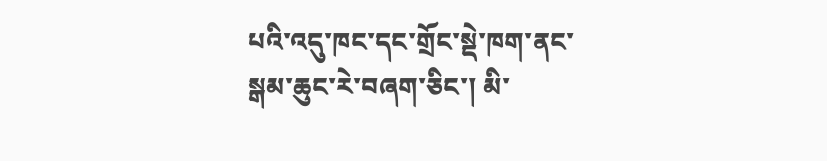པའི་འདུ་ཁང་དང་གྲོང་སྡེ་ཁག་ནང་སྒམ་ཆུང་རེ་བཞག་ཅིང་། མི་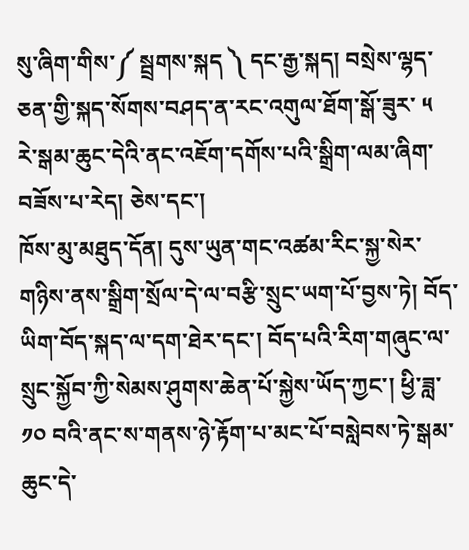སུ་ཞིག་གིས་༼ སྦྲགས་སྐད ༽ དང་རྒྱ་སྐད། བསྲེས་ལྷད་ཅན་གྱི་སྐད་སོགས་བཤད་ན་རང་འགུལ་ཐོག་སྒོ་ཟུར་ ༥ རེ་སྒམ་ཆུང་དེའི་ནང་འཇོག་དགོས་པའི་སྒྲིག་ལམ་ཞིག་བཟོས་པ་རེད། ཅེས་དང་།
ཁོས་མུ་མཐུད་དོན། དུས་ཡུན་གང་འཚམ་རིང་སྐྱ་སེར་གཉིས་ནས་སྒྲིག་སྲོལ་དེ་ལ་བརྩི་སྲུང་ཡག་པོ་བྱས་ཏེ། བོད་ཡིག་བོད་སྐད་ལ་དག་ཐེར་དང་། བོད་པའི་རིག་གཞུང་ལ་སྲུང་སྐྱོབ་ཀྱི་སེམས་ཤུགས་ཆེན་པོ་སྐྱེས་ཡོད་ཀྱང་། ཕྱི་ཟླ་ ༡༠ བའི་ནང་ས་གནས་ཉེ་རྟོག་པ་མང་པོ་བསླེབས་ཏེ་སྒམ་ཆུང་དེ་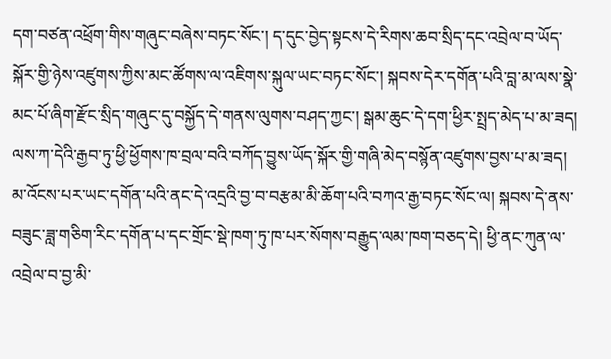དག་བཙན་འཕྲོག་གིས་གཞུང་བཞེས་བཏང་སོང་། ད་དུང་བྱེད་སྟངས་དེ་རིགས་ཆབ་སྲིད་དང་འབྲེལ་བ་ཡོད་སྐོར་གྱི་ཉེས་འཛུགས་ཀྱིས་མང་ཚོགས་ལ་འཇིགས་སྐུལ་ཡང་བཏང་སོང་། སྐབས་དེར་དགོན་པའི་བླ་མ་ལས་སྣེ་མང་པོ་ཞིག་རྫོང་སྲིད་གཞུང་དུ་བསྐྱོད་དེ་གནས་ལུགས་བཤད་ཀྱང་། སྒམ་ཆུང་དེ་དག་ཕྱིར་སྤྲད་མེད་པ་མ་ཟད། ལས་ཀ་དེའི་རྒྱབ་ཏུ་ཕྱི་ཕྱོགས་ཁ་བྲལ་བའི་བཀོད་བྱུས་ཡོད་སྐོར་གྱི་གཞི་མེད་བསྙོན་འཛུགས་བྱས་པ་མ་ཟད། མ་འོངས་པར་ཡང་དགོན་པའི་ནང་དེ་འདྲའི་བྱ་བ་བརྩམ་མི་ཆོག་པའི་བཀའ་རྒྱ་བཏང་སོང་ལ། སྐབས་དེ་ནས་བཟུང་ཟླ་གཅིག་རིང་དགོན་པ་དང་གྲོང་སྡེ་ཁག་ཏུ་ཁ་པར་སོགས་བརྒྱུད་ལམ་ཁག་བཅད་དེ། ཕྱི་ནང་ཀུན་ལ་འབྲེལ་བ་བྱ་མི་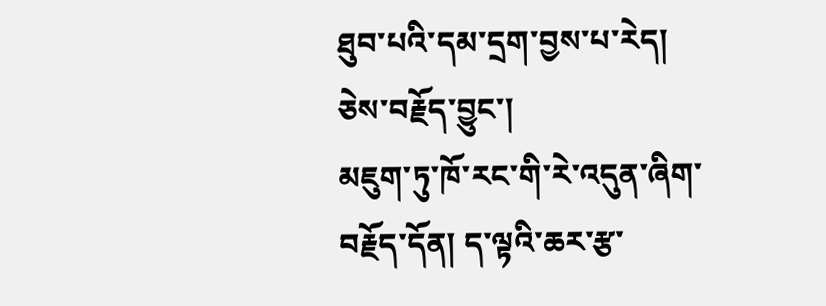ཐུབ་པའི་དམ་དྲག་བྱས་པ་རེད། ཅེས་བརྗོད་བྱུང་།
མཇུག་ཏུ་ཁོ་རང་གི་རེ་འདུན་ཞིག་བརྗོད་དོན། ད་ལྟའི་ཆར་རྩ་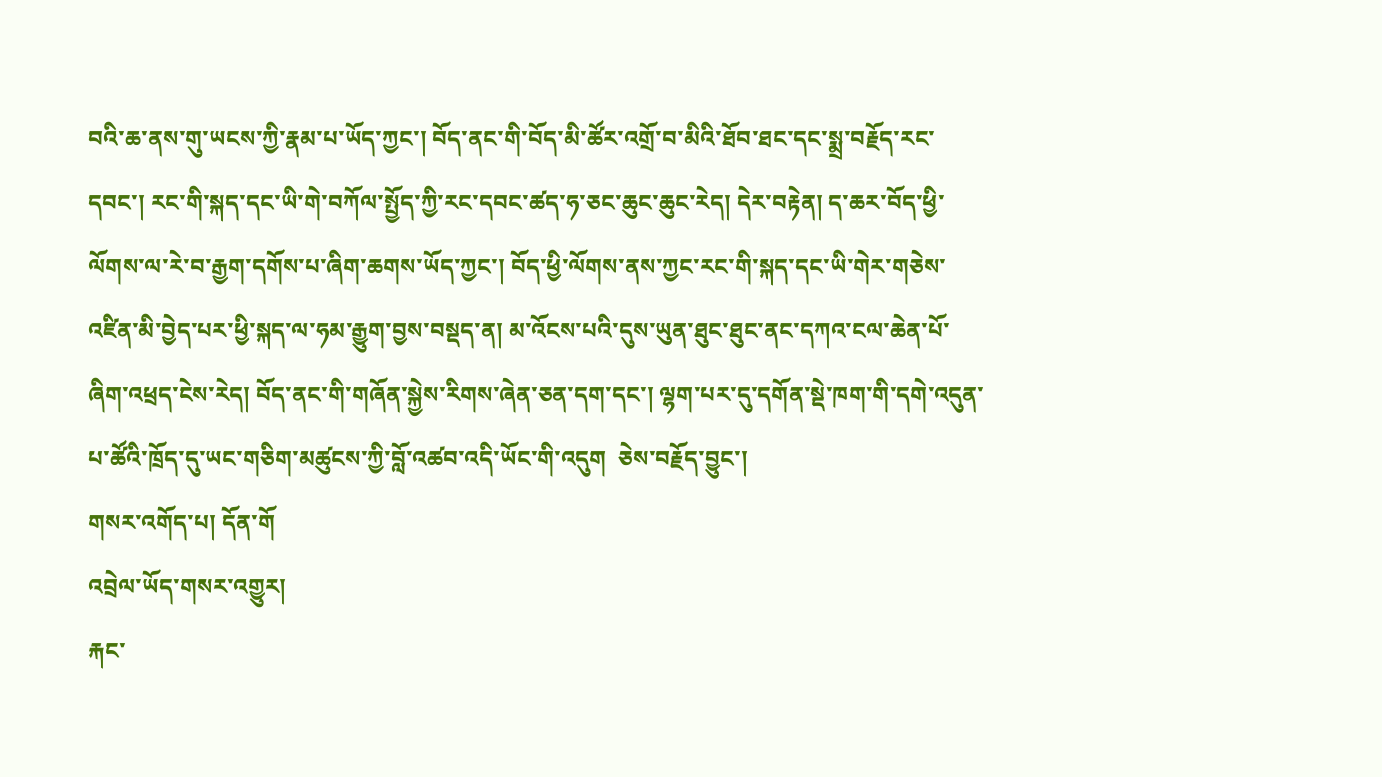བའི་ཆ་ནས་གུ་ཡངས་ཀྱི་རྣམ་པ་ཡོད་ཀྱང་། བོད་ནང་གི་བོད་མི་ཚོར་འགྲོ་བ་མིའི་ཐོབ་ཐང་དང་སྨྲ་བརྗོད་རང་དབང་། རང་གི་སྐད་དང་ཡི་གེ་བཀོལ་སྤྱོད་ཀྱི་རང་དབང་ཚད་ཧ་ཅང་ཆུང་ཆུང་རེད། དེར་བརྟེན། ད་ཆར་བོད་ཕྱི་ལོགས་ལ་རེ་བ་རྒྱག་དགོས་པ་ཞིག་ཆགས་ཡོད་ཀྱང་། བོད་ཕྱི་ལོགས་ནས་ཀྱང་རང་གི་སྐད་དང་ཡི་གེར་གཅེས་འཛིན་མི་བྱེད་པར་ཕྱི་སྐད་ལ་ཧམ་རྒྱུག་བྱས་བསྡད་ན། མ་འོངས་པའི་དུས་ཡུན་ཐུང་ཐུང་ནང་དཀའ་ངལ་ཆེན་པོ་ཞིག་འཕྲད་ངེས་རེད། བོད་ནང་གི་གཞོན་སྐྱེས་རིགས་ཞེན་ཅན་དག་དང་། ལྷག་པར་དུ་དགོན་སྡེ་ཁག་གི་དགེ་འདུན་པ་ཚོའི་ཁྲོད་དུ་ཡང་གཅིག་མཚུངས་ཀྱི་བློ་འཚབ་འདི་ཡོང་གི་འདུག  ཅེས་བརྗོད་བྱུང་།
གསར་འགོད་པ། དོན་གོ
འབྲེལ་ཡོད་གསར་འགྱུར།
རྐང་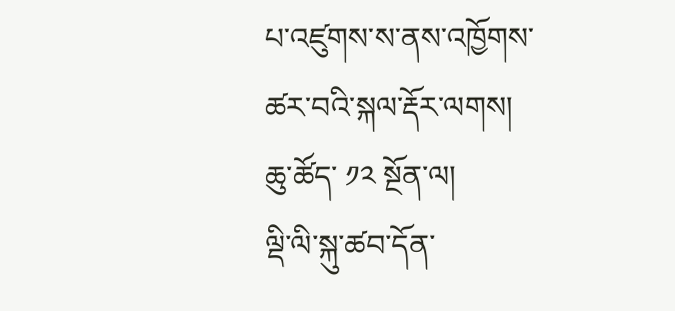པ་འཛུགས་ས་ནས་འཁྱོགས་ཚར་བའི་སྐལ་རྡོར་ལགས།
ཆུ་ཚོད་ ༡༢ སྔོན་ལ།
ལྡི་ལི་སྐུ་ཚབ་དོན་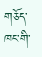གཅོད་ཁང་གི་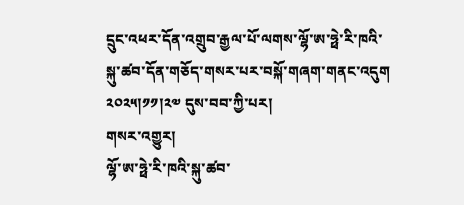དྲུང་འཕར་དོན་འགྲུབ་རྒྱལ་པོ་ལགས་ལྷོ་ཨ་ཧྥེ་རི་ཁའི་སྐུ་ཚབ་དོན་གཅོད་གསར་པར་བསྐོ་གཞག་གནང་འདུག ༢༠༢༥།༡༡།༢༧ དུས་བབ་ཀྱི་པར།
གསར་འགྱུར།
ལྷོ་ཨ་ཧྥེ་རི་ཁའི་སྐུ་ཚབ་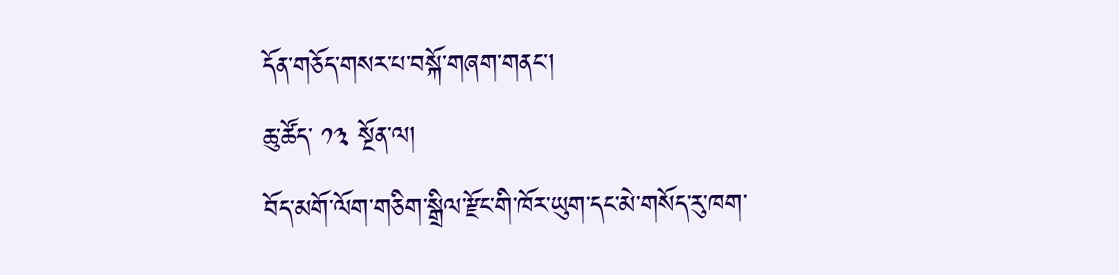དོན་གཅོད་གསར་པ་བསྐོ་གཞག་གནང་།
ཆུ་ཚོད་ ༡༣ སྔོན་ལ།
བོད་མགོ་ལོག་གཅིག་སྒྲིལ་རྫོང་གི་ཁོར་ཡུག་དང་མེ་གསོད་རུ་ཁག་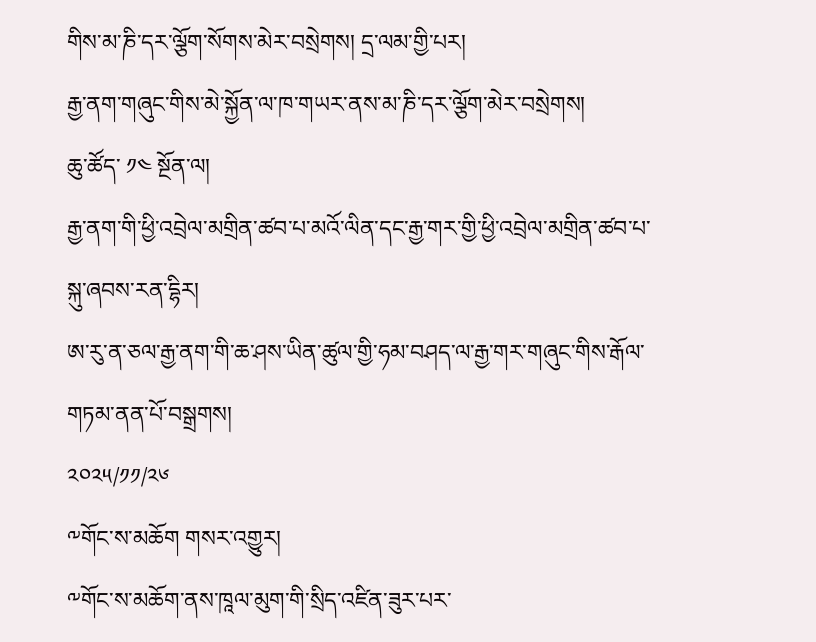གིས་མ་ཎི་དར་ལྕོག་སོགས་མེར་བསྲེགས། དྲ་ལམ་གྱི་པར།
རྒྱ་ནག་གཞུང་གིས་མེ་སྐྱོན་ལ་ཁ་གཡར་ནས་མ་ཎི་དར་ལྕོག་མེར་བསྲེགས།
ཆུ་ཚོད་ ༡༤ སྔོན་ལ།
རྒྱ་ནག་གི་ཕྱི་འབྲེལ་མགྲིན་ཚབ་པ་མའོ་ལིན་དང་རྒྱ་གར་གྱི་ཕྱི་འབྲེལ་མགྲིན་ཚབ་པ་སྐུ་ཞབས་རན་དྷིར།
ཨ་རུ་ན་ཅལ་རྒྱ་ནག་གི་ཆ་ཤས་ཡིན་ཚུལ་གྱི་ཧམ་བཤད་ལ་རྒྱ་གར་གཞུང་གིས་རྒོལ་གཏམ་ནན་པོ་བསྒྲགས།
༢༠༢༥/༡༡/༢༦
༸གོང་ས་མཆོག གསར་འགྱུར།
༸གོང་ས་མཆོག་ནས་ཁཱལ་མུག་གི་སྲིད་འཛིན་ཟུར་པར་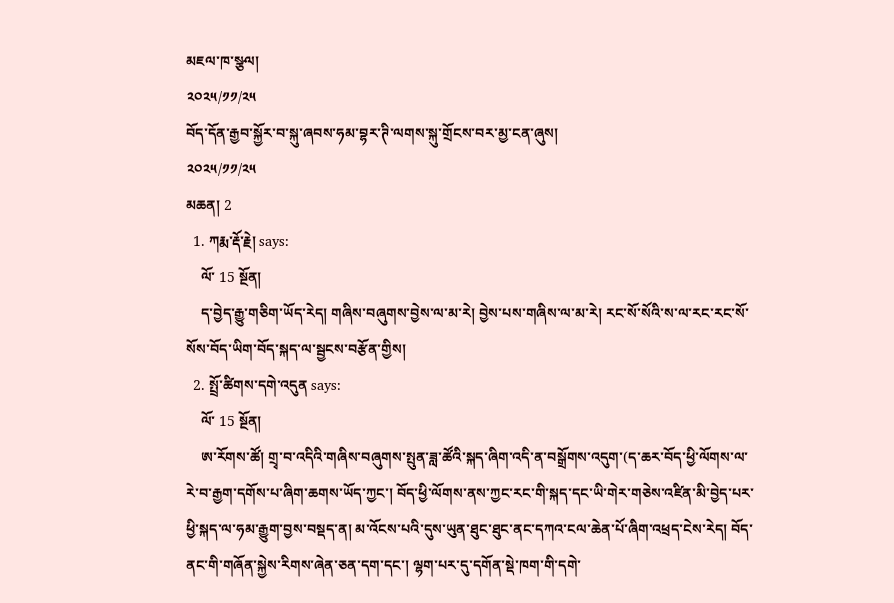མཇལ་ཁ་སྩལ།
༢༠༢༥/༡༡/༢༥
བོད་དོན་རྒྱབ་སྐྱོར་བ་སྐུ་ཞབས་ཧམ་བྷར་ཊི་ལགས་སྐུ་གྲོངས་བར་མྱ་ངན་ཞུས།
༢༠༢༥/༡༡/༢༥
མཆན། 2
  1. ཀརྨ་རྡོ་རྗེ། says:
    ལོ་ 15 སྔོན།
    ད་བྱེད་རྒྱུ་གཅིག་ཡོད་རེད། གཞིས་བཞུགས་བྱེས་ལ་མ་རེ། བྱེས་པས་གཞིས་ལ་མ་རེ། རང་སོ་སོའི་ས་ལ་རང་རང་སོ་སོས་བོད་ཡིག་བོད་སྐད་ལ་སྦྱངས་བརྩོན་གྱིས།
  2. སྤྲོ་ཚིགས་དགེ་འདུན says:
    ལོ་ 15 སྔོན།
    ཨ་རོགས་ཚོ། གྲྭ་བ་འདིའི་གཞིས་བཞུགས་སྤུན་ཟླ་ཚོའི་སྐད་ཞིག་འདི་ན་བསྒྲོགས་འདུག་(ད་ཆར་བོད་ཕྱི་ལོགས་ལ་རེ་བ་རྒྱག་དགོས་པ་ཞིག་ཆགས་ཡོད་ཀྱང་། བོད་ཕྱི་ལོགས་ནས་ཀྱང་རང་གི་སྐད་དང་ཡི་གེར་གཅེས་འཛིན་མི་བྱེད་པར་ཕྱི་སྐད་ལ་ཧམ་རྒྱུག་བྱས་བསྡད་ན། མ་འོངས་པའི་དུས་ཡུན་ཐུང་ཐུང་ནང་དཀའ་ངལ་ཆེན་པོ་ཞིག་འཕྲད་ངེས་རེད། བོད་ནང་གི་གཞོན་སྐྱེས་རིགས་ཞེན་ཅན་དག་དང་། ལྷག་པར་དུ་དགོན་སྡེ་ཁག་གི་དགེ་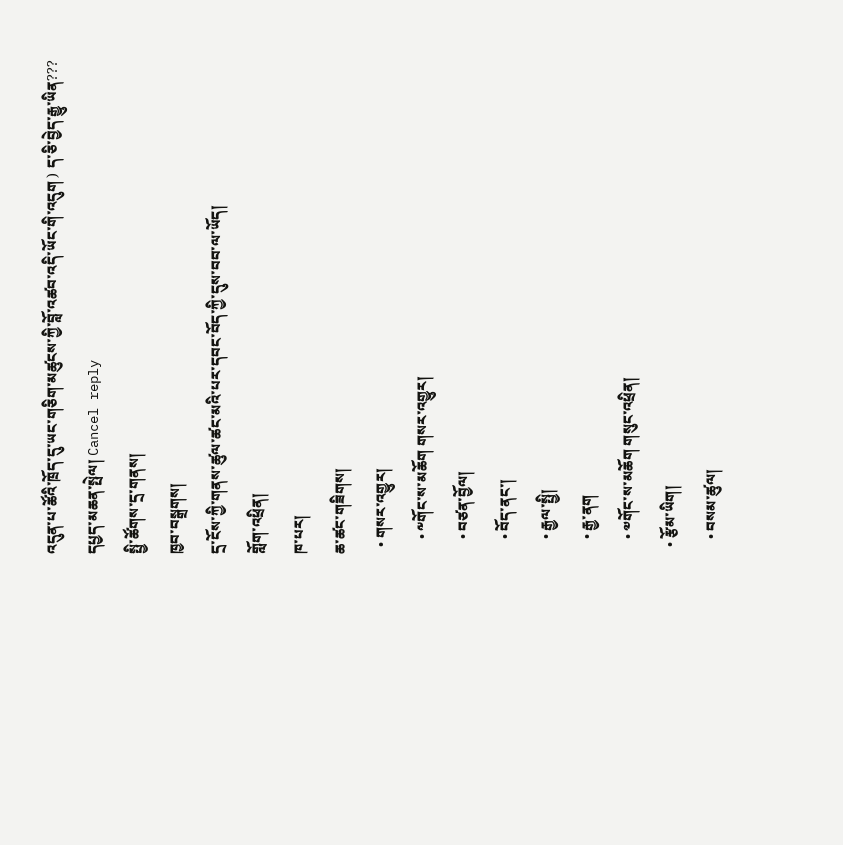འདུན་པ་ཚོའི་ཁྲོད་དུ་ཡང་གཅིག་མཚུངས་ཀྱི་བློ་འཚབ་འདི་ཡོང་གི་འདུག ) ད་ཅི་བྱེད་རྒྱུ་ཡིན???
དཔྱད་མཆན་སྤེལ། Cancel reply
སྤྱི་ཚོགས་དྲ་གནས།
ཁྱབ་བསྒྲགས།
དྲ་ངོས་ཀྱི་གནས་ཚུལ་ཚང་མའི་པར་དབང་བོད་ཀྱི་དུས་བབ་ལ་ཡོད།
གློག་འཕྲིན།
ཁ་པར།
ཆ་ཚང་གཟིགས།
  • གསར་འགྱུར།
    • ༸གོང་ས་མཆོག གསར་འགྱུར།
    • བཙན་བྱོལ།
    • བོད་ནང་།
    • རྒྱལ་སྤྱི།
    • རྒྱ་ནག
    • ༧གོང་ས་མཆོག གསུང་འཕྲིན།
  • རྩོམ་ཡིག།
    • བསམ་ཚུལ།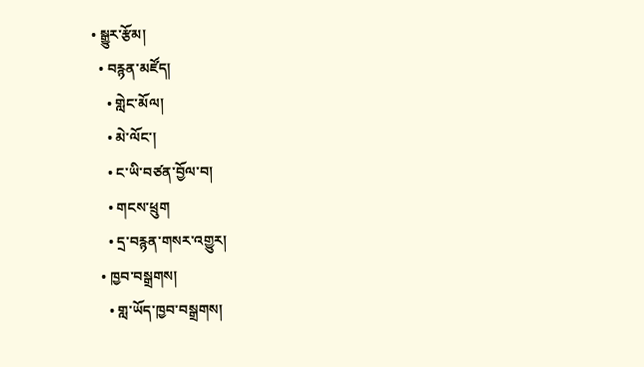• སྒྱུར་རྩོམ།
  • བརྙན་མཛོད།
    • གླེང་མོལ།
    • མེ་ལོང་།
    • ང་ཡི་བཙན་བྱོལ་བ།
    • གངས་ཕྲུག
    • དྲ་བརྙན་གསར་འགྱུར།
  • ཁྱབ་བསྒྲགས།
    • གླ་ཡོད་ཁྱབ་བསྒྲགས།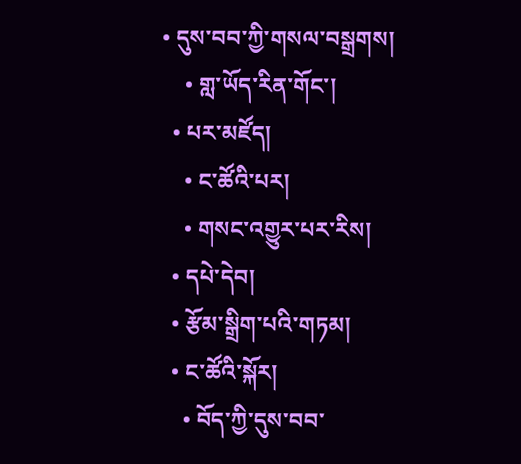• དུས་བབ་ཀྱི་གསལ་བསྒྲགས།
    • གླ་ཡོད་རིན་གོང་།
  • པར་མཛོད།
    • ང་ཚོའི་པར།
    • གསང་འགྱུར་པར་རིས།
  • དཔེ་དེབ།
  • རྩོམ་སྒྲིག་པའི་གཏམ།
  • ང་ཚོའི་སྐོར།
    • བོད་ཀྱི་དུས་བབ་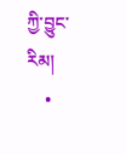ཀྱི་བྱུང་རིམ།
    •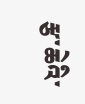རྩ་ཆེའི་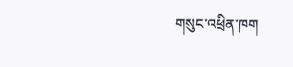གསུང་འཕྲིན་ཁག